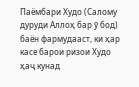Паёмбари Худо (Салому дуруди Аллоҳ бар ӯ бод) баён фармудааст, ки ҳар касе барои ризои Худо ҳаҷ кунад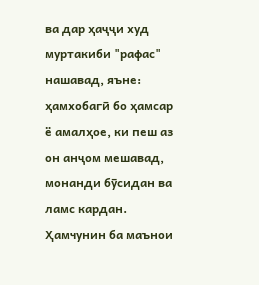ва дар ҳаҷҷи худ муртакиби "рафас" нашавад, яъне: ҳамхобагӣ бо ҳамсар ё амалҳое, ки пеш аз он анҷом мешавад, монанди бӯсидан ва ламс кардан. Ҳамчунин ба маънои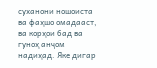суханони ношоиста ва фаҳшо омадааст, ва корҳои бад ва гуноҳ анҷом надиҳад. Яке дигар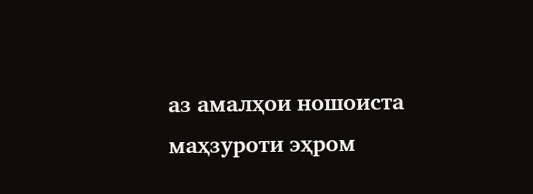аз амалҳои ношоиста маҳзуроти эҳром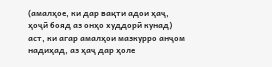(амалҳое, ки дар вақти адои ҳаҷ, ҳоҷӣ бояд аз онҳо худдорӣ кунад) аст, ки агар амалҳои мазкурро анҷом надиҳад, аз ҳаҷ дар ҳоле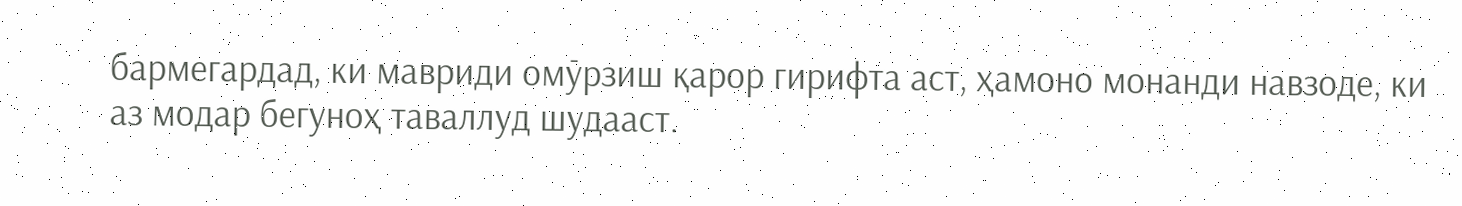бармегардад, ки мавриди омӯрзиш қарор гирифта аст, ҳамоно монанди навзоде, ки аз модар бегуноҳ таваллуд шудааст.